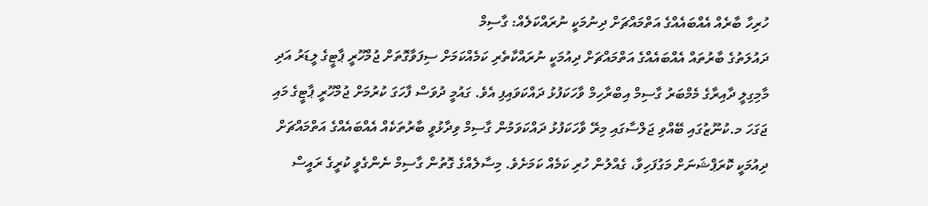ހުރިހާ ބާރެއް އެއްބައެއްގެ އަތްމައްޗަށް ދިނުމަކީ ނުރައްކަލެއް: ގާސިމް
ދައުލަތުގެ ބާރުތައް އެއްބައެއްގެ އަތްމައްޗަށް ދިއުމަކީ ނުރައްކާތެރި ކަމެއްކަމަށް ސިފަވާގޮތަށް ޖުމްހޫރީ ޕާޓީގެ ލީޑަރު އަދި މާމިގިލީ ދާއިރާގެ މެމްބަރު ގާސިމް އިބްރާހިމް ވާހަކަފުޅު ދައްކަވައިފި އެވެ. ގައުމީ ދުވަސް ފާހަގަ ކުރުމަށް ޖުމްހޫރީ ޕާޓީގެ މައި ޖަގަހަ މ.ކުނޫޒުގައި ބޭއްވި ޖަލްސާގައި މިރޭ ވާހަކަފުޅު ދައްކަވަމުން ގާސިމް ވިދާޅުވީ ބާރުތަކެއް އެއްބައެއްގެ އަތްމައްޗަށް ދިއުމަކީ ކޮރަޕްޝަނަށް މަގުފަހިވާ، ގެއްލުން ހުރި ކަމެއް ކަމަށެވެ. މިސާލެއްގެ ގޮތުން ގާސިމް ނެންގެވީ ކުރީގެ ރައީސް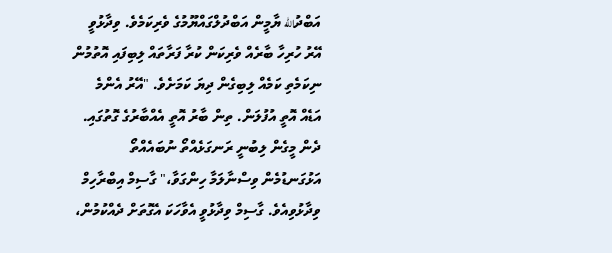އަބްދުالله ޔާމީން އަބްދުލްގައްޔޫމުގެ ވެރިކަމެވެ. ވިދާޅުވީ އޭރު ހުރިހާ ބާރެއް ވެރިކަން ކުރާ ފަރާތައް ލިބިފައި އޮތުމުން ނިކަމެތި ކަމެއް ލިބިގެން ދިޔަ ކަމަށެވެ. "އޭރު އެންމެ އަޑެއް އޮތީ އުފުލަން. ތިން ބާރު އޮތީ އެއްބާރުގެ ގޮތުގައި. ދެން މީގެން ލިބުނީ ރަނގަޅެއްތޯ ނުބައެއްތޯ އަޅުގަނޑުމެން ވިސްނާލަމާ ހިންގަވާ،" ގާސިމް އިބްރާހިމް ވިދާޅުވިއެވެ. ގާސިމް ވިދާޅުވީ އެވާހަކަ އެގޮތަށް ދެއްކުމުން،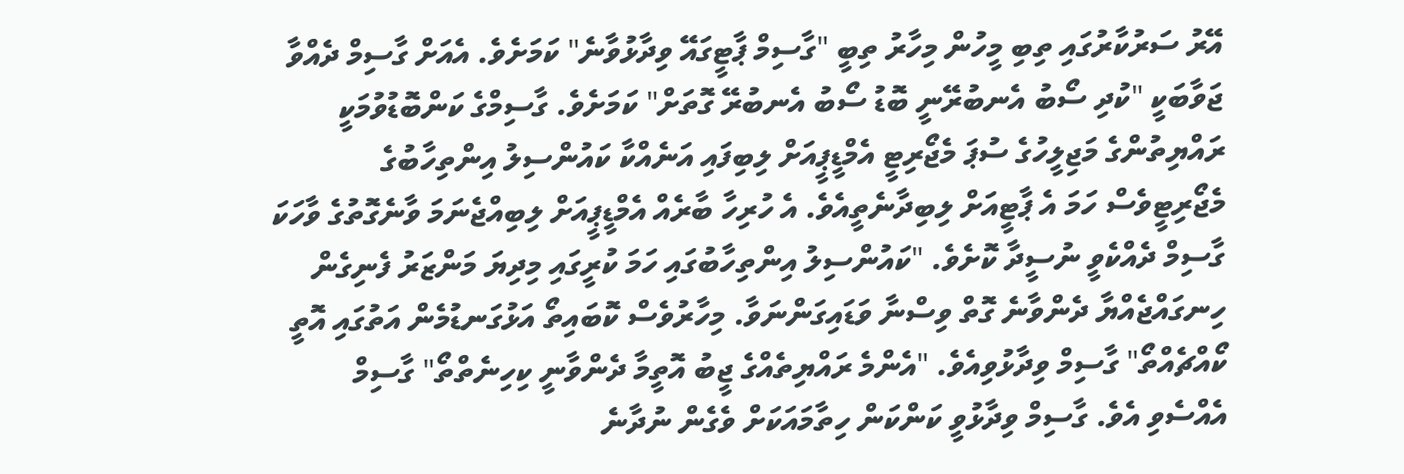އޭރު ސަރުކާރުގައި ތިބި މީހުން މިހާރު ތިބީ "ގާސިމް ޕާޓީގައޭ ވިދާޅުވާނެ" ކަމަށެވެ. އެއަށް ގާސިމް ދެއްވާ ޖަވާބަކީ "ކުދި ސޯބު އެނބުރޭނީ ބޮޑު ސޯބު އެނބުރޭ ގޮތަށް" ކަމަށެވެ. ގާސިމްގެ ކަންބޮޑުވުމަކީ ރައްޔިތުންގެ މަޖިލީހުގެ ސުޕަ މެޖޯރިޓީ އެމްޑީޕީއަށް ލިބިފައި އަނެއްކާ ކައުންސިލު އިންތިހާބުގެ މެޖޯރިޓީވެސް ހަމަ އެ ޕާޓީއަށް ލިބިދާނެތީއެވެ. އެ ހުރިހާ ބާރެއް އެމްޑީޕީއަށް ލިބިއްޖެނަމަ ވާނެގޮތުގެ ވާހަކަ ގާސިމް ދެއްކެވީ ނުސީދާ ކޮށެވެ. "ކައުންސިލު އިންތިހާބުގައި ހަމަ ކުރީގައި މިދިޔަ މަންޒަރު ފެނިގެން ހިނގައްޖެއްޔާ ދެންވާނެ ގޮތް ވިސްނާ ވަޑައިގަންނަވާ. މިހާރުވެސް ކޮބައިތޯ އަޅުގަނޑުމެން އަތުގައި އޮތީ ކޯއްޗެއްތޯ" ގާސިމް ވިދާޅުވިއެވެ. "އެންމެ ރައްޔިތެއްގެ ޖީބު އޮތީމާ ދެންވާނީ ކިހިނެތްތޯ" ގާސިމް އެއްސެވި އެވެ. ގާސިމް ވިދާޅުވީ ކަންކަން ހިތާމައަކަށް ވެގެން ނުދާނެ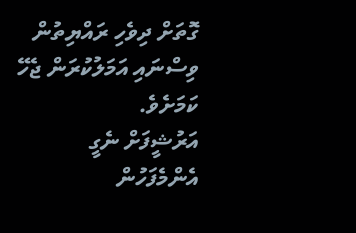ގޮތަށް ދިވެހި ރައްޔިތުން ވިސްނައި އަމަލުކުރަން ޖެހޭ ކަމަށެވެ.
އަރުޝީފަށް ނެގީ
އެންމެފަހުން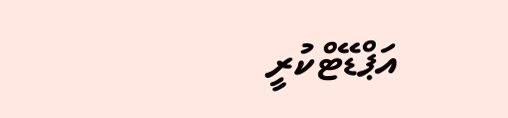އަޕްޑޭޓްކުރީ